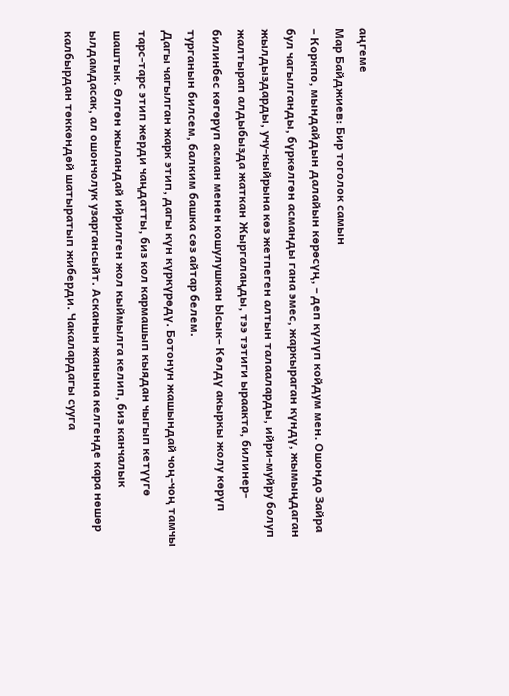аңгеме
Мар Байджиев: Бир тоголок самын
– Коркпо, мындайдын далайын көрөсүң, – деп күлүп койдум мен. Ошондо Зайра бул чагылганды, бүркөлгөн асманды гана эмес, жаркыраган күндү, жымыңдаган жылдыздарды, учу-кыйрына көз жетпеген алтын талааларды, ийри-муйру болуп жалтырап алдыбызда жаткан Жыргалаңды, тээ тэтиги ыраакта, билинер-билинбес көгөрүп асман менен кошулушкан Ысык– Көлдү акыркы жолу көрүп турганын билсем, балким башка сөз айтар белем.
Дагы чагылган жарк этип, дагы күн күркүрөдү. Ботонун жашындай чоң-чоң тамчы тарс-тарс этип жерди чаңдатты, биз кол кармашып кыядан чыгып кетүүгө шаштык. Өлгөн жыландай ийрилген жол кыймылга келип, биз канчалык ылдамдасак, ал ошончолук узаргансыйт. Асканын жанына келгенде кара нөшөр калбырдан төккөндөй шатыратып жиберди. Чакалардагы сууга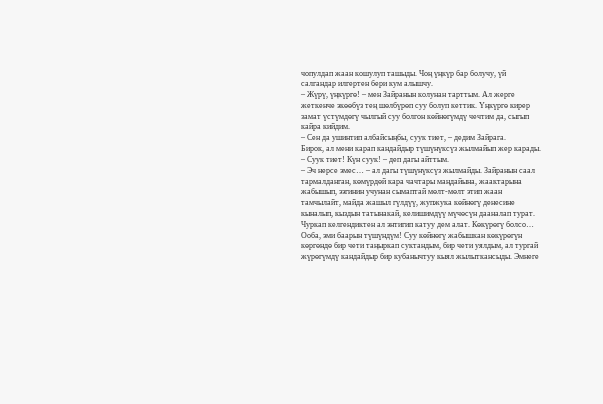чопулдап жаан кошулуп ташыды. Чоң үңкүр бар болучу, үй салгандар илгертен бери кум алышчу.
– Жүрү, үңкүргө! – мен Зайранын колунан тарттым. Ал жерге жеткенче экөөбүз тең шөлбүрөп суу болуп кеттик. Үңкүргө кирер замат үстүмдөгү чылгый суу болгон көйнөгүмдү чечтим да, сыгып кайра кийдим.
– Сен да ушинтип албайсыңбы, суук тиет, – дедим Зайрага.
Бирок, ал мени карап кандайдыр түшүнүксүз жылмайып жер карады.
– Суук тиет! Күн суук! – деп дагы айттым.
– Эч нерсе эмес… – ал дагы түшүнүксүз жылмайды. Зайранын саал тармалданган, көмүрдөй кара чачтары маңдайына, жаактарына жабышып, ээгинин учунан сымаптай мөлт-мөлт этип жаан тамчылайт, майда жашыл гүлдүү, жупжука көйнөгү денесине кыналып, кыздын татынакай, келишимдүү мүчөсүн дааналап турат. Чуркап келгендиктен ал энтигип катуу дем алат. Көкүрөгү болсо… Ооба, эми баарын түшүндүм! Суу көйнөгү жабышкан көкүрөгүн көргөндө бир чети таңыркап суктандым, бир чети уялдым, ал тургай жүрөгүмдү кандайдыр бир кубанычтуу кыял жылыткансыды. Эмнеге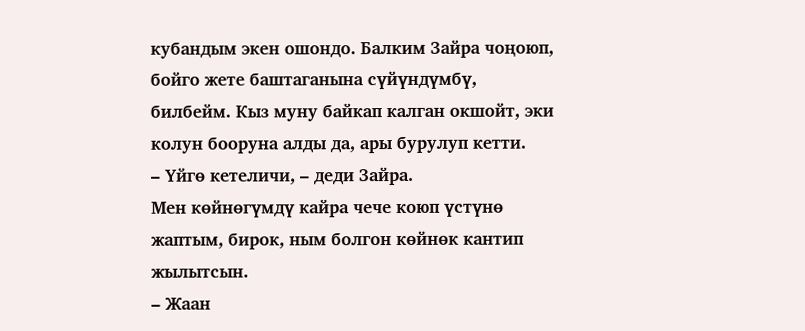кубандым экен ошондо. Балким Зайра чоңоюп, бойго жете баштаганына сүйүндүмбү, билбейм. Кыз муну байкап калган окшойт, эки колун бооруна алды да, ары бурулуп кетти.
– Үйгө кетеличи, – деди Зайра.
Мен көйнөгүмдү кайра чече коюп үстүнө жаптым, бирок, ным болгон көйнөк кантип жылытсын.
– Жаан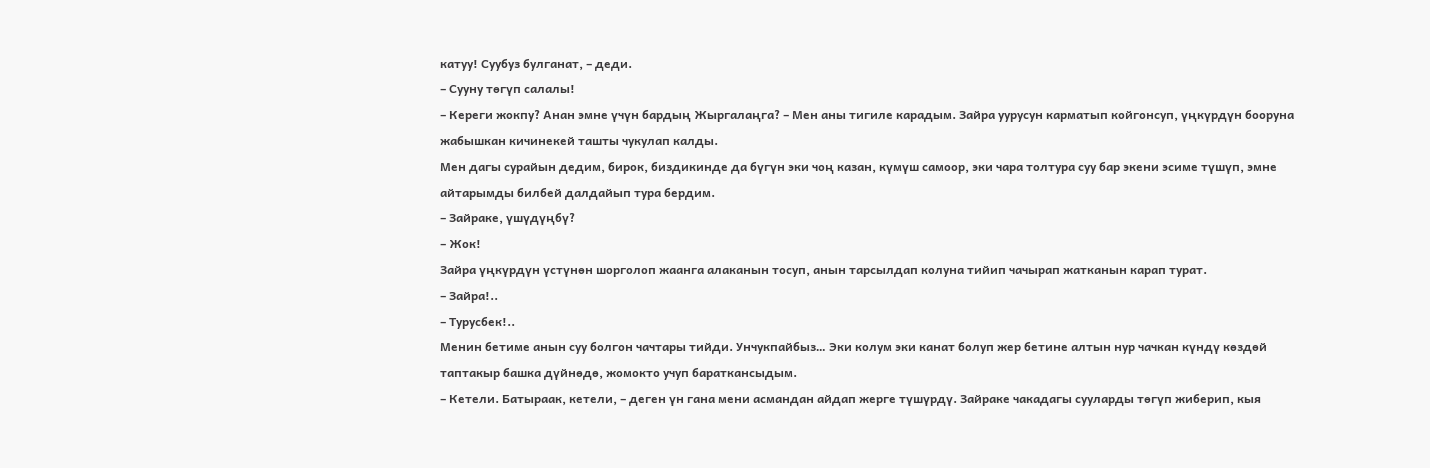катуу! Суубуз булганат, – деди.
– Сууну төгүп салалы!
– Кереги жокпу? Анан эмне үчүн бардың Жыргалаңга? – Мен аны тигиле карадым. Зайра уурусун карматып койгонсуп, үңкүрдүн бооруна жабышкан кичинекей ташты чукулап калды.
Мен дагы сурайын дедим, бирок, биздикинде да бүгүн эки чоң казан, күмүш самоор, эки чара толтура суу бар экени эсиме түшүп, эмне айтарымды билбей далдайып тура бердим.
– Зайраке, үшүдүңбү?
– Жок!
Зайра үңкүрдүн үстүнөн шорголоп жаанга алаканын тосуп, анын тарсылдап колуна тийип чачырап жатканын карап турат.
– Зайра!..
– Турусбек!..
Менин бетиме анын суу болгон чачтары тийди. Унчукпайбыз… Эки колум эки канат болуп жер бетине алтын нур чачкан күндү көздөй таптакыр башка дүйнөдө, жомокто учуп бараткансыдым.
– Кетели. Батыраак, кетели, – деген үн гана мени асмандан айдап жерге түшүрдү. Зайраке чакадагы сууларды төгүп жиберип, кыя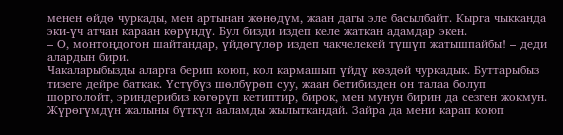менен өйдө чуркады, мен артынан жөнөдүм, жаан дагы эле басылбайт. Кырга чыкканда эки-үч атчан караан көрүндү. Бул бизди издеп келе жаткан адамдар экен.
– О, монтоңдогон шайтандар, үйдөгүлөр издеп чакчелекей түшүп жатышпайбы! – деди алардын бири.
Чакаларыбызды аларга берип коюп, кол кармашып үйдү көздөй чуркадык. Буттарыбыз тизеге дейре баткак. Үстүбүз шөлбүрөп суу, жаан бетибизден он талаа болуп шорголойт, эриндерибиз көгөрүп кетиптир, бирок, мен мунун бирин да сезген жокмун. Жүрөгүмдүн жалыны бүткүл ааламды жылыткандай. Зайра да мени карап коюп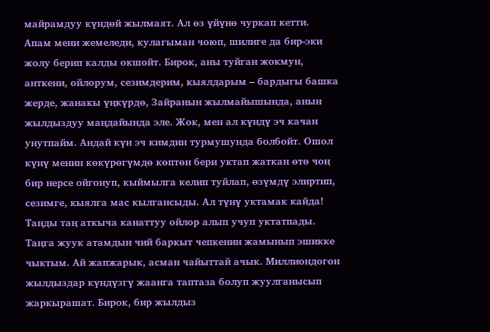майрамдуу күндөй жылмаят. Ал өз үйүнө чуркап кетти.
Апам мени жемеледи, кулагыман чоюп, шилиге да бир-эки жолу берип калды окшойт. Бирок, аны туйган жокмун, анткени, ойлорум, сезимдерим, кыялдарым – бардыгы башка жерде, жанакы үңкүрдө, Зайранын жылмайышында, анын жылдыздуу маңдайында эле. Жок, мен ал күндү эч качан унутпайм. Андай күн эч кимдин турмушунда болбойт. Ошол күнү менин көкүрөгүмдө көптөн бери уктап жаткан өтө чоң бир нерсе ойгонуп, кыймылга келип туйлап, өзүмдү элиртип, сезимге, кыялга мас кылгансыды. Ал түнү уктамак кайда! Таңды таң аткыча канаттуу ойлор алып учуп уктатпады. Таңга жуук атамдын чий баркыт чепкенин жамынып эшикке чыктым. Ай жапжарык, асман чайыттай ачык. Миллиондогон жылдыздар күндүзгү жаанга таптаза болуп жуулганысып жаркырашат. Бирок, бир жылдыз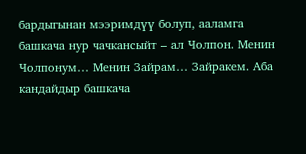бардыгынан мээримдүү болуп, ааламга башкача нур чачкансыйт – ал Чолпон. Менин Чолпонум… Менин Зайрам… Зайракем. Аба кандайдыр башкача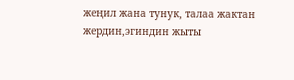жеңил жана тунук, талаа жактан жердин,эгиндин жыты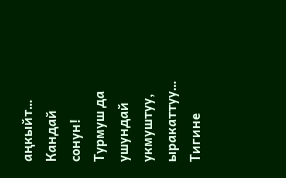аңкыйт… Кандай сонун! Турмуш да ушундай укмуштуу, ыракаттуу… Тигине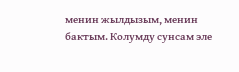менин жылдызым, менин бактым. Колумду сунсам эле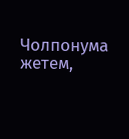Чолпонума жетем,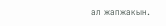ал жапжакын.